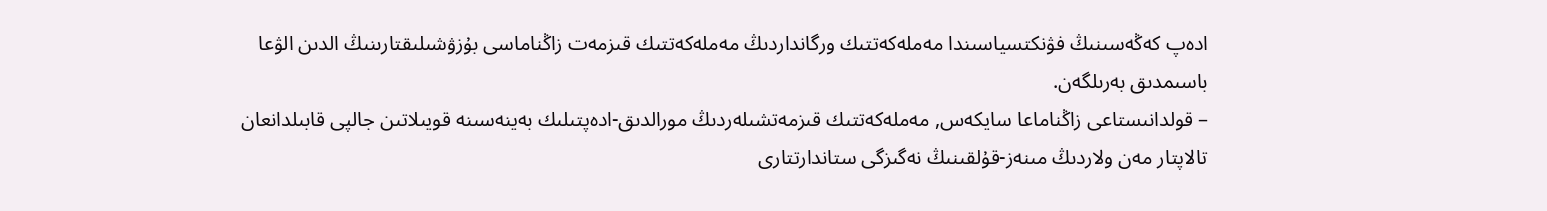ادەپ كەڭەسىنىڭ فۋنكتسياسىندا مەملەكەتتىك ورگانداردىڭ مەملەكەتتىك قىزمەت زاڭناماسى بۇزۋشىلىقتارىنىڭ الدىن الۋعا باسىمدىق بەرىلگەن.
– قولدانىستاعى زاڭناماعا سايكەس, مەملەكەتتىك قىزمەتشىلەردىڭ مورالدىق-ادەپتىلىك بەينەسىنە قويىلاتىن جالپى قابىلدانعان تالاپتار مەن ولاردىڭ مىنەز-قۇلقىنىڭ نەگىزگى ستاندارتتارى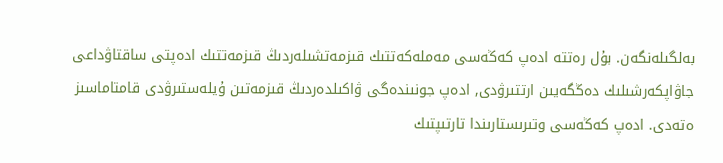بەلگىلەنگەن. بۇل رەتتە ادەپ كەڭەسى مەملەكەتتىك قىزمەتشىلەردىڭ قىزمەتتىك ادەپتى ساقتاۋداعى جاۋاپكەرشىلىك دەڭگەيىن ارتتىرۋدى, ادەپ جونىندەگى ۋاكىلدەردىڭ قىزمەتىن ۇيلەستىرۋدى قامتاماسىز ەتەدى. ادەپ كەڭەسى وتىرىستارىندا تارتىپتىك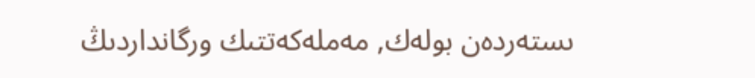ىستەردەن بولەك, مەملەكەتتىك ورگانداردىڭ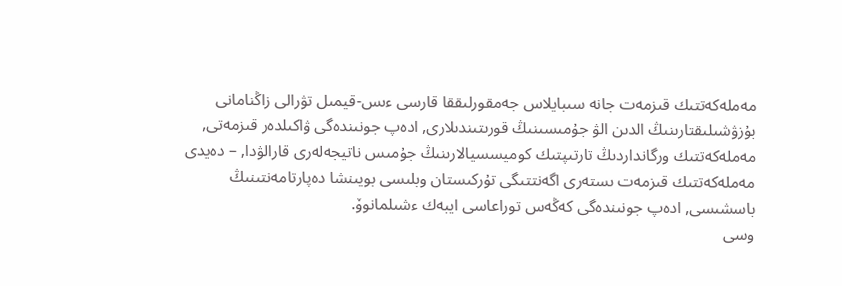مەملەكەتتىك قىزمەت جانە سىبايلاس جەمقورلىققا قارسى ءىس-قيمىل تۋرالى زاڭنامانى بۇزۋشىلىقتارىنىڭ الدىن الۋ جۇمىسىنىڭ قورىتىندىلارى, ادەپ جونىندەگى ۋاكىلدەر قىزمەتى, مەملەكەتتىك ورگانداردىڭ تارتىپتىك كوميسسيالارىنىڭ جۇمىس ناتيجەلەرى قارالۋدا, – دەيدى مەملەكەتتىك قىزمەت ىستەرى اگەنتتىگى تۇركىستان وبلىسى بويىنشا دەپارتامەنتىنىڭ باسشىسى, ادەپ جونىندەگى كەڭەس توراعاسى ايبەك ءشىلمانوۆ.
وسى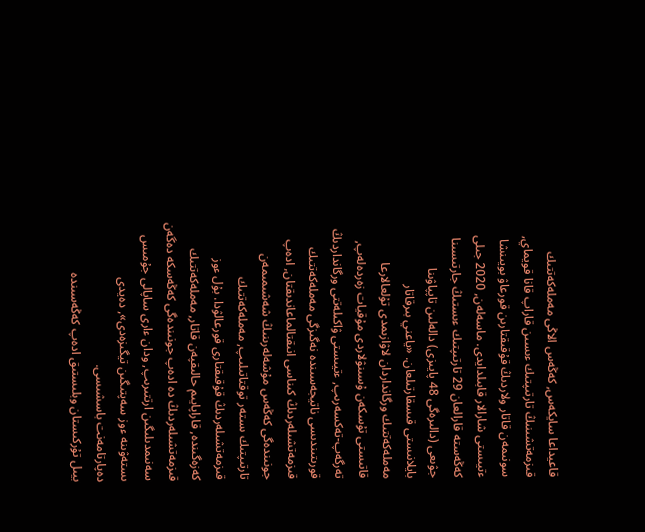قاعيداعا سايكەس, كەڭەس الاڭى مەملەكەتتىك قىزمەتشىنىڭ تارتىپتىك ءىسىن قاراپ قانا قويماي, سونىمەن قاتار ولاردىڭ قۇقىقتارىن قورعاۋ بويىنشا ءتيىستى شارالار قابىلدايدى. ماسەلەن, 2020 جىلى كەڭەستە قارالعان 29 تارتىپتىك ءىستىڭ جارتىسىنا جۋىعى (دالىرەگى 48 پايىزى) دالەلىن تاپپاۋىنا بايلانىستى قىسقارتىلعان. «ياعني بىرقاتار مەملەكەتتىك ورگانداردان لاۋازىمدى تۇلعالارعا قاتىستى تۇسكەن ۇسىنۋلاردى مۇقيات زەردەلەپ, تەرگەپ-تەكسەرىپ, ءتيىستى ۋاكىلەتتى ورگانداردىڭ قورىتىندىسى ناتيجەسىندە نەگىزگى مەملەكەتتىك قىزمەتشىلەردىڭ كىناسى انىقتالماعاندىقتان, ادەپ جونىندەگى كەڭەس مۇشەلەرىنىڭ شەشىمىمەن تارتىپتىك ىستەر توقتاتىلىپ, مەملەكەتتىك قىزمەتشىلەردىڭ قۇقىقتارى قورعالۋدا. بۇل ءوز كەزەگىندە, قاراپايىم حالىقپەن قاتار, مەملەكەتتىك قىزمەتشىلەردىڭ دە ادەپ جونىندەگى كەڭەسكە دەگەن سەنىمدىلىگىن ارتتىرىپ, ودان ءارى ساپالى جۇمىس ىستەۋىنە ءوز سەپتىگىن تيگىزەدى», دەيدى دەپارتامەنت باسشىسى.
بيىل تۇركىستان وبلىستىق ادەپ كەڭەسىندە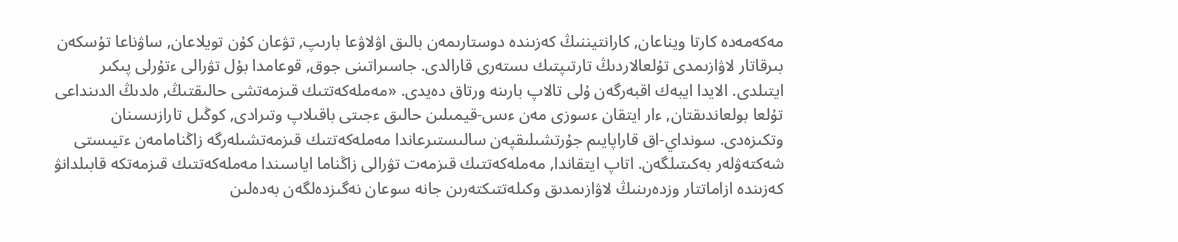مەكەمەدە كارتا ويناعان, كارانتيننىڭ كەزىندە دوستارىمەن بالىق اۋلاۋعا بارىپ, تۋعان كۇن تويلاعان, ساۋناعا تۇسكەن بىرقاتار لاۋازىمدى تۇلعالاردىڭ تارتىپتىك ىستەرى قارالدى. جاسىراتىنى جوق, قوعامدا بۇل تۋرالى ءتۇرلى پىكىر ايتىلدى. الايدا ايبەك اقبەرگەن ۇلى تالاپ بارىنە ورتاق دەيدى. «مەملەكەتتىك قىزمەتشى حالىقتىڭ, ەلدىڭ الدىنداعى تۇلعا بولعاندىقتان, ءار ايتقان ءسوزى مەن ءىس-قيمىلىن حالىق ءجىتى باقىلاپ وتىرادى, كوڭىل تارازىسىنان وتكىزەدى. سونداي-اق قاراپايىم جۇرتشىلىقپەن سالىستىرعاندا مەملەكەتتىك قىزمەتشىلەرگە زاڭنامامەن ءتيىستى شەكتەۋلەر بەكىتىلگەن. اتاپ ايتقاندا, مەملەكەتتىك قىزمەت تۋرالى زاڭناما اياسىندا مەملەكەتتىك قىزمەتكە قابىلدانۋ كەزىندە ازاماتتار وزدەرىنىڭ لاۋازىمدىق وكىلەتتىكتەرىن جانە سوعان نەگىزدەلگەن بەدەلىن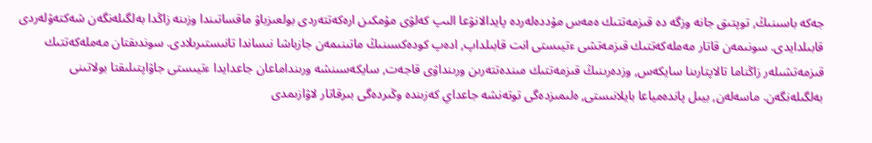جەكە باسىنىڭ, توپتىق جانە وزگە دە قىزمەتتىك ەمەس مۇددەلەردە پايدالانۋعا الىپ كەلۋى مۇمكىن ارەكەتتەردى بولعىزباۋ ماقساتىندا وزىنە زاڭدا بەلگىلەنگەن شەكتەۋلەردى قابىلدايدى. سونىمەن قاتار مەملەكەتتىك قىزمەتشى ءتيىستى انت قابىلداپ, ادەپ كودەكسىنىڭ ماتىنىمەن جازباشا نىساندا تانىستىرىلادى. سوندىقتان مەملەكەتتىك قىزمەتشىلەر زاڭناما تالاپتارىنا سايكەس, وزدەرىنىڭ قىزمەتتىك مىندەتتەرىن ورىنداۋى قاجەت, سايكەسىنشە ورىنداماعان جاعدايدا ءتيىستى جاۋاپتىلىقتا بولاتىنى بەلگىلەنگەن. ماسەلەن, بيىل پاندەمياعا بايلانىستى, ەلىمىزدەگى توتەنشە جاعداي كەزىندە وڭىردەگى بىرقاتار لاۋازىمدى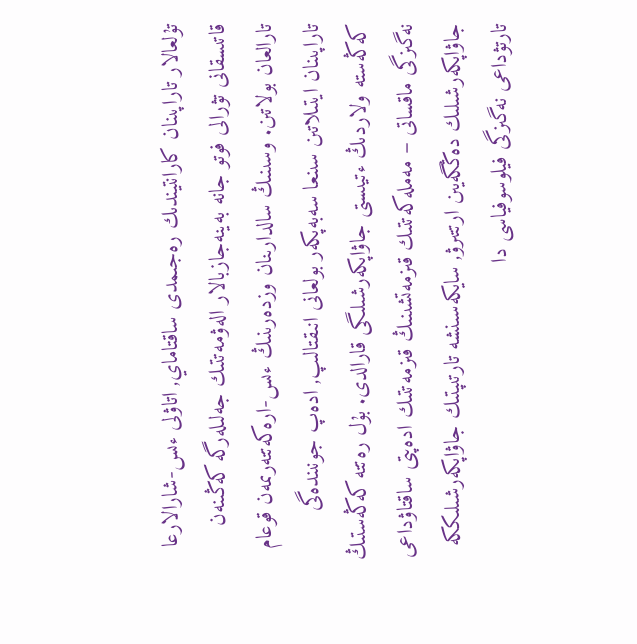تۇلعالار تاراپىنان كارانتيندىك رەجىمدى ساقتاماي, اتاۋلى ءىس-شارالارعا قاتىسقانى تۋرالى فوتو جانە بەينەجازبالار الەۋمەتتىك جەلىلەرگە كەڭىنەن تارالعان بولاتىن. وسىنىڭ سالدارىنان وزدەرىنىڭ ءىس-ارەكەتتەرىمەن قوعام تاراپىنان ايتىلاتىن سىنعا سەبەپكەر بولعانى انىقتالىپ, ادەپ جونىندەگى كەڭەستە ولاردىڭ ءتيىستى جاۋاپكەرشىلىگى قارالدى. بۇل رەتتە كەڭەستىڭ نەگىزگى ماقساتى – مەملەكەتتىك قىزمەتشىنىڭ قىزمەتتىك ادەپتى ساقتاۋداعى جاۋاپكەرشىلىك دەڭگەيىن ارتتىرۋ, سايكەسىنشە تارتىپتىك جاۋاپكەرشىلىككە تارتۋداعى نەگىزگى فيلوسوفياسى دا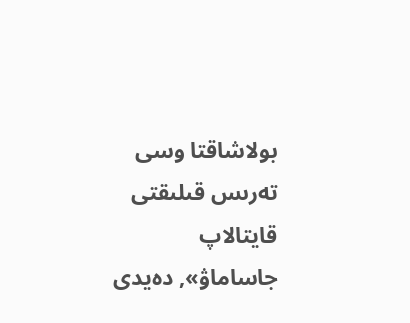بولاشاقتا وسى تەرىس قىلىقتى قايتالاپ جاساماۋ», دەيدى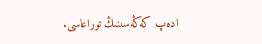ادەپ كەڭەسىنىڭ توراعاسى.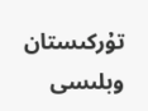تۇركىستان وبلىسى